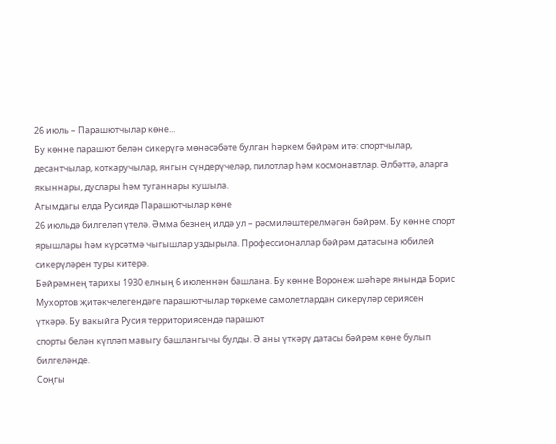26 июль – Парашютчылар көне...
Бу көнне парашют белән сикерүгә мөнәсәбәте булган һәркем бәйрәм итә: спортчылар, десантчылар, коткаручылар, янгын сүндерүчеләр, пилотлар һәм космонавтлар. Әлбәттә, аларга якыннары, дуслары һәм туганнары кушыла.
Агымдагы елда Русиядә Парашютчылар көне
26 июльдә билгеләп үтелә. Әмма безнең илдә ул – рәсмиләштерелмәгән бәйрәм. Бу көнне спорт ярышлары һәм күрсәтмә чыгышлар уздырыла. Профессионаллар бәйрәм датасына юбилей сикерүләрен туры китерә.
Бәйрәмнең тарихы 1930 елның 6 июленнән башлана. Бу көнне Воронеж шәһәре янында Борис Мухортов җитәкчелегендәге парашютчылар төркеме самолетлардан сикерүләр сериясен үткәрә. Бу вакыйга Русия территориясендә парашют
спорты белән күпләп мавыгу башлангычы булды. Ә аны үткәрү датасы бәйрәм көне булып билгеләнде.
Соңгы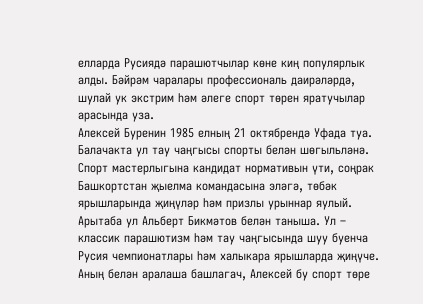елларда Русиядә парашютчылар көне киң популярлык алды. Бәйрәм чаралары профессиональ даирәләрдә, шулай ук экстрим һәм әлеге спорт төрен яратучылар арасында уза.
Алексей Буренин 1985 елның 21 октябрендә Уфада туа. Балачакта ул тау чаңгысы спорты белән шөгыльләнә. Спорт мастерлыгына кандидат нормативын үти, соңрак Башкортстан җыелма командасына эләгә, төбәк ярышларында җиңүләр һәм призлы урыннар яулый.
Арытаба ул Альберт Бикмәтов белән таныша. Ул – классик парашютизм һәм тау чаңгысында шуу буенча Русия чемпионатлары һәм халыкара ярышларда җиңүче. Аның белән аралаша башлагач, Алексей бу спорт төре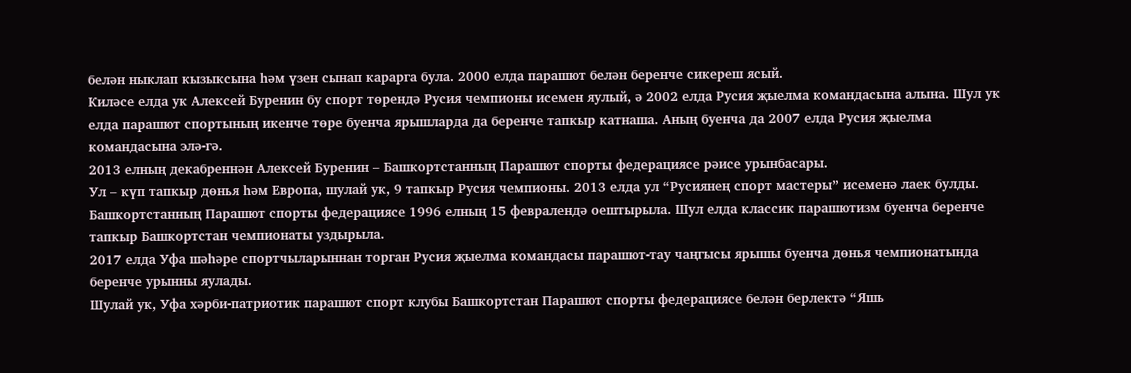белән ныклап кызыксына һәм үзен сынап карарга була. 2000 елда парашют белән беренче сикереш ясый.
Киләсе елда ук Алексей Буренин бу спорт төрендә Русия чемпионы исемен яулый, ә 2002 елда Русия җыелма командасына алына. Шул ук елда парашют спортының икенче төре буенча ярышларда да беренче тапкыр катнаша. Аның буенча да 2007 елда Русия җыелма командасына элә-гә.
2013 елның декабреннән Алексей Буренин – Башкортстанның Парашют спорты федерациясе рәисе урынбасары.
Ул – күп тапкыр дөнья һәм Европа, шулай ук, 9 тапкыр Русия чемпионы. 2013 елда ул “Русиянең спорт мастеры” исеменә лаек булды.
Башкортстанның Парашют спорты федерациясе 1996 елның 15 февралендә оештырыла. Шул елда классик парашютизм буенча беренче тапкыр Башкортстан чемпионаты уздырыла.
2017 елда Уфа шәһәре спортчыларыннан торган Русия җыелма командасы парашют-тау чаңгысы ярышы буенча дөнья чемпионатында беренче урынны яулады.
Шулай ук, Уфа хәрби-патриотик парашют спорт клубы Башкортстан Парашют спорты федерациясе белән берлектә “Яшь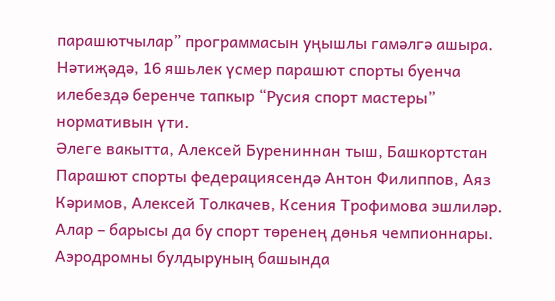парашютчылар” программасын уңышлы гамәлгә ашыра. Нәтиҗәдә, 16 яшьлек үсмер парашют спорты буенча илебездә беренче тапкыр “Русия спорт мастеры” нормативын үти.
Әлеге вакытта, Алексей Бурениннан тыш, Башкортстан Парашют спорты федерациясендә Антон Филиппов, Аяз Кәримов, Алексей Толкачев, Ксения Трофимова эшлиләр. Алар – барысы да бу спорт төренең дөнья чемпионнары.
Аэродромны булдыруның башында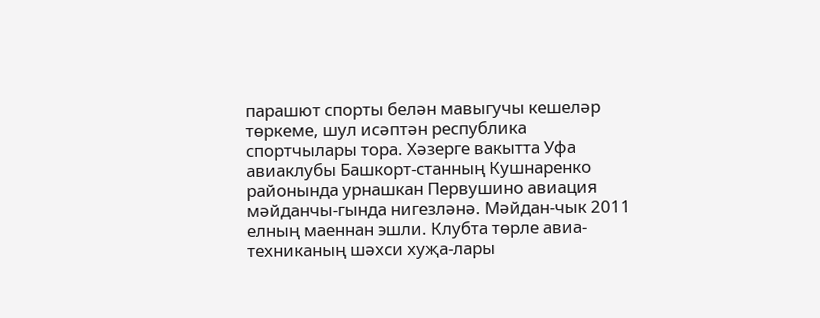парашют спорты белән мавыгучы кешеләр төркеме, шул исәптән республика спортчылары тора. Хәзерге вакытта Уфа авиаклубы Башкорт-станның Кушнаренко районында урнашкан Первушино авиация мәйданчы-гында нигезләнә. Мәйдан-чык 2011 елның маеннан эшли. Клубта төрле авиа-техниканың шәхси хуҗа-лары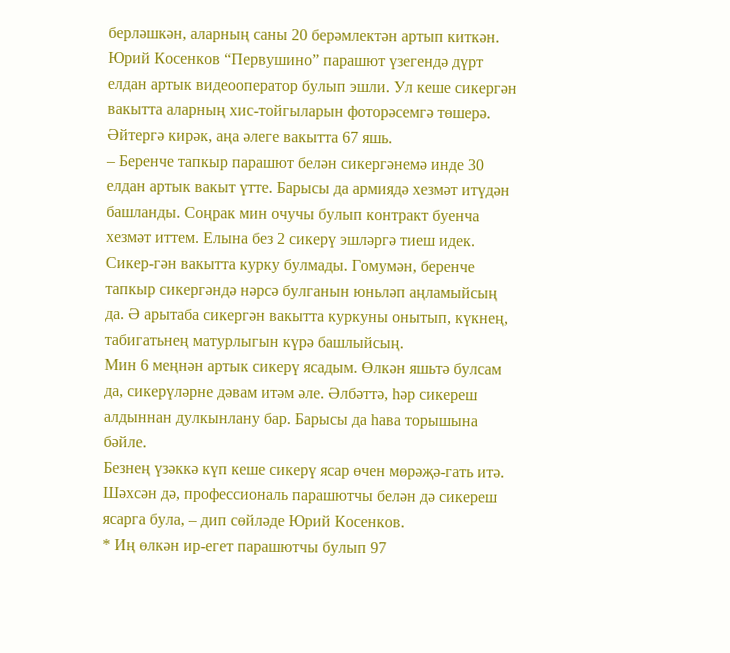берләшкән, аларның саны 20 берәмлектән артып киткән.
Юрий Косенков “Первушино” парашют үзегендә дүрт елдан артык видеооператор булып эшли. Ул кеше сикергән вакытта аларның хис-тойгыларын фоторәсемгә төшерә. Әйтергә кирәк, аңа әлеге вакытта 67 яшь.
– Беренче тапкыр парашют белән сикергәнемә инде 30 елдан артык вакыт үтте. Барысы да армиядә хезмәт итүдән башланды. Соңрак мин очучы булып контракт буенча хезмәт иттем. Елына без 2 сикерү эшләргә тиеш идек. Сикер-гән вакытта курку булмады. Гомумән, беренче тапкыр сикергәндә нәрсә булганын юньләп аңламыйсың да. Ә арытаба сикергән вакытта куркуны онытып, күкнең, табигатьнең матурлыгын күрә башлыйсың.
Мин 6 меңнән артык сикерү ясадым. Өлкән яшьтә булсам да, сикерүләрне дәвам итәм әле. Әлбәттә, һәр сикереш алдыннан дулкынлану бар. Барысы да һава торышына бәйле.
Безнең үзәккә күп кеше сикерү ясар өчен мөрәҗә-гать итә. Шәхсән дә, профессиональ парашютчы белән дә сикереш ясарга була, – дип сөйләде Юрий Косенков.
* Иң өлкән ир-егет парашютчы булып 97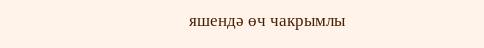яшендә өч чакрымлы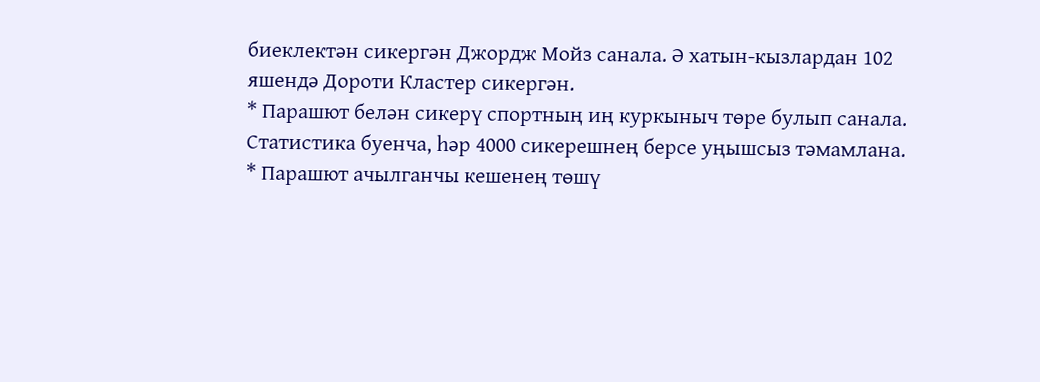биеклектән сикергән Джордж Мойз санала. Ә хатын-кызлардан 102 яшендә Дороти Кластер сикергән.
* Парашют белән сикерү спортның иң куркыныч төре булып санала. Статистика буенча, һәр 4000 сикерешнең берсе уңышсыз тәмамлана.
* Парашют ачылганчы кешенең төшү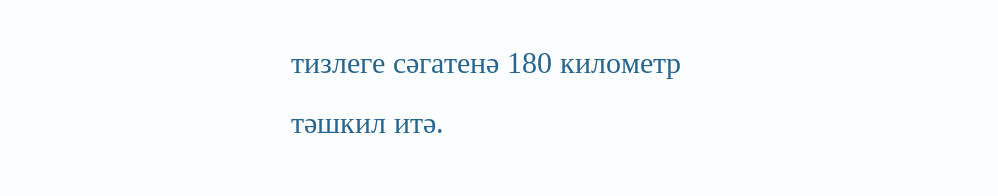тизлеге сәгатенә 180 километр тәшкил итә.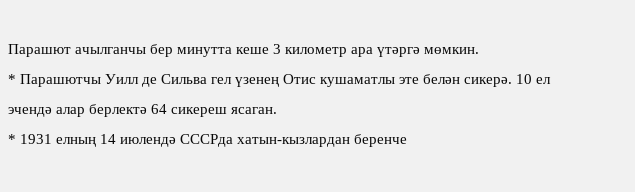Парашют ачылганчы бер минутта кеше 3 километр ара үтәргә мөмкин.
* Парашютчы Уилл де Сильва гел үзенең Отис кушаматлы эте белән сикерә. 10 ел эчендә алар берлектә 64 сикереш ясаган.
* 1931 елның 14 июлендә СССРда хатын-кызлардан беренче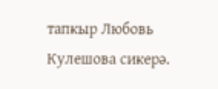тапкыр Любовь Кулешова сикерә.